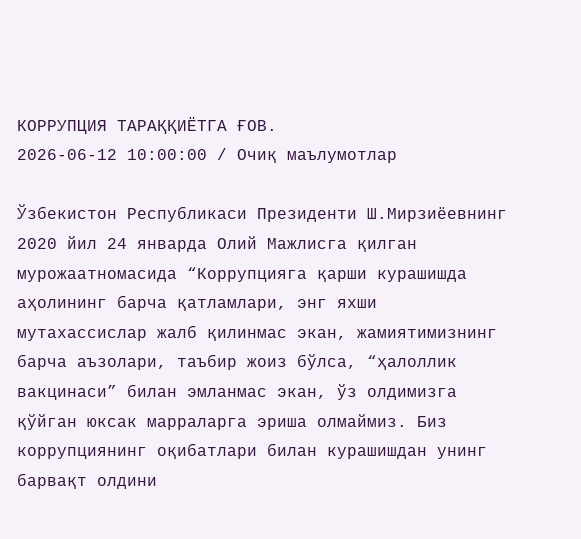КОРРУПЦИЯ ТАРАҚҚИЁТГА ҒОВ.
2026-06-12 10:00:00 / Очиқ маълумотлар

Ўзбекистон Республикаси Президенти Ш.Мирзиёевнинг 2020 йил 24 январда Олий Мажлисга қилган мурожаатномасида “Коррупцияга қарши курашишда аҳолининг барча қатламлари, энг яхши мутахассислар жалб қилинмас экан, жамиятимизнинг барча аъзолари, таъбир жоиз бўлса, “ҳалоллик вакцинаси” билан эмланмас экан, ўз олдимизга қўйган юксак марраларга эриша олмаймиз. Биз коррупциянинг оқибатлари билан курашишдан унинг барвақт олдини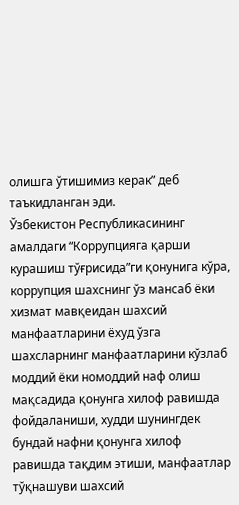олишга ўтишимиз керак” деб таъкидланган эди.
Ўзбекистон Республикасининг амалдаги “Коррупцияга қарши курашиш тўғрисида”ги қонунига кўра, коррупция шахснинг ўз мансаб ёки хизмат мавқеидан шахсий манфаатларини ёхуд ўзга шахсларнинг манфаатларини кўзлаб моддий ёки номоддий наф олиш мақсадида қонунга хилоф равишда фойдаланиши, худди шунингдек бундай нафни қонунга хилоф равишда тақдим этиши, манфаатлар тўқнашуви шахсий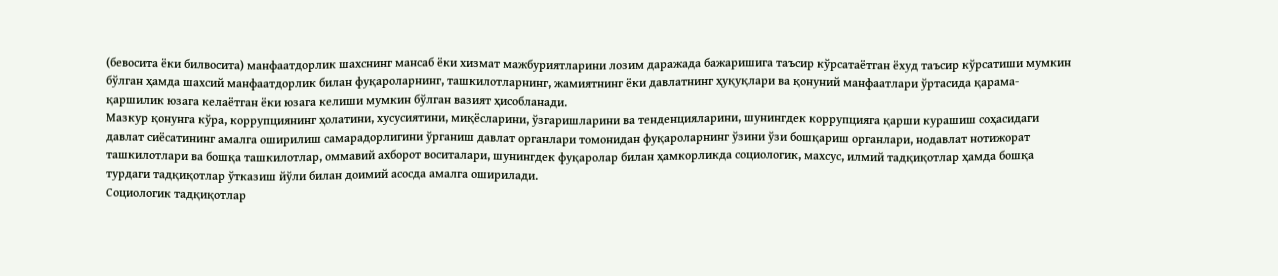(бевосита ёки билвосита) манфаатдорлик шахснинг мансаб ёки хизмат мажбуриятларини лозим даражада бажаришига таъсир кўрсатаётган ёхуд таъсир кўрсатиши мумкин бўлган ҳамда шахсий манфаатдорлик билан фуқароларнинг, ташкилотларнинг, жамиятнинг ёки давлатнинг ҳуқуқлари ва қонуний манфаатлари ўртасида қарама-қаршилик юзага келаётган ёки юзага келиши мумкин бўлган вазият ҳисобланади.
Мазкур қонунга кўра, коррупциянинг ҳолатини, хусусиятини, миқёсларини, ўзгаришларини ва тенденцияларини, шунингдек коррупцияга қарши курашиш соҳасидаги давлат сиёсатининг амалга оширилиш самарадорлигини ўрганиш давлат органлари томонидан фуқароларнинг ўзини ўзи бошқариш органлари, нодавлат нотижорат ташкилотлари ва бошқа ташкилотлар, оммавий ахборот воситалари, шунингдек фуқаролар билан ҳамкорликда социологик, махсус, илмий тадқиқотлар ҳамда бошқа турдаги тадқиқотлар ўтказиш йўли билан доимий асосда амалга оширилади.
Социологик тадқиқотлар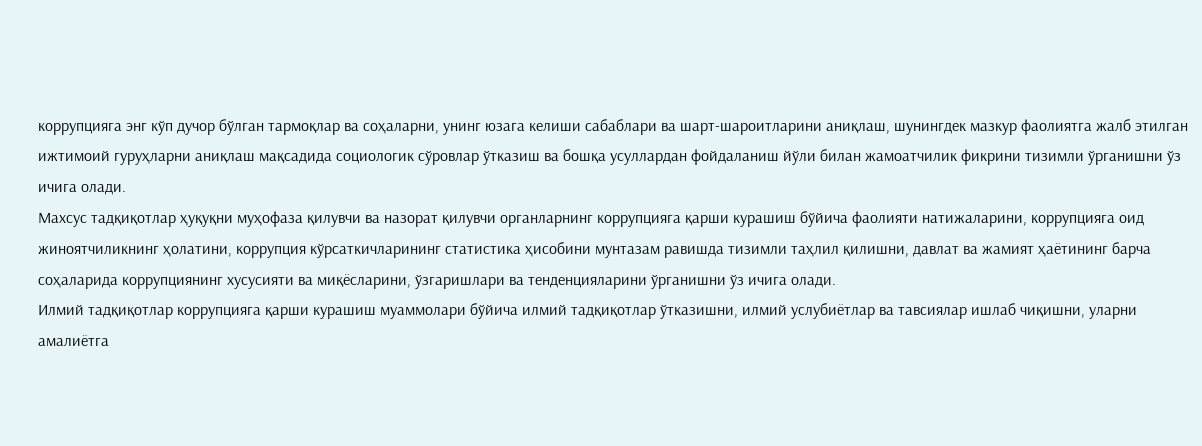коррупцияга энг кўп дучор бўлган тармоқлар ва соҳаларни, унинг юзага келиши сабаблари ва шарт-шароитларини аниқлаш, шунингдек мазкур фаолиятга жалб этилган ижтимоий гуруҳларни аниқлаш мақсадида социологик сўровлар ўтказиш ва бошқа усуллардан фойдаланиш йўли билан жамоатчилик фикрини тизимли ўрганишни ўз ичига олади.
Махсус тадқиқотлар ҳуқуқни муҳофаза қилувчи ва назорат қилувчи органларнинг коррупцияга қарши курашиш бўйича фаолияти натижаларини, коррупцияга оид жиноятчиликнинг ҳолатини, коррупция кўрсаткичларининг статистика ҳисобини мунтазам равишда тизимли таҳлил қилишни, давлат ва жамият ҳаётининг барча соҳаларида коррупциянинг хусусияти ва миқёсларини, ўзгаришлари ва тенденцияларини ўрганишни ўз ичига олади.
Илмий тадқиқотлар коррупцияга қарши курашиш муаммолари бўйича илмий тадқиқотлар ўтказишни, илмий услубиётлар ва тавсиялар ишлаб чиқишни, уларни амалиётга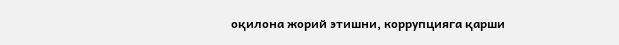оқилона жорий этишни, коррупцияга қарши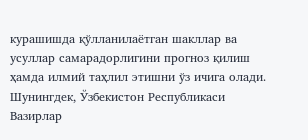курашишда қўлланилаётган шакллар ва усуллар самарадорлигини прогноз қилиш ҳамда илмий таҳлил этишни ўз ичига олади.
Шунингдек, Ўзбекистон Республикаси Вазирлар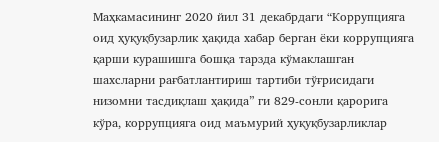Маҳкамасининг 2020 йил 31 декабрдаги “Коррупцияга оид ҳуқуқбузарлик ҳақида хабар берган ёки коррупцияга қарши курашишга бошқа тарзда кўмаклашган шахсларни рағбатлантириш тартиби тўғрисидаги низомни тасдиқлаш ҳақида” ги 829-сонли қарорига кўра, коррупцияга оид маъмурий ҳуқуқбузарликлар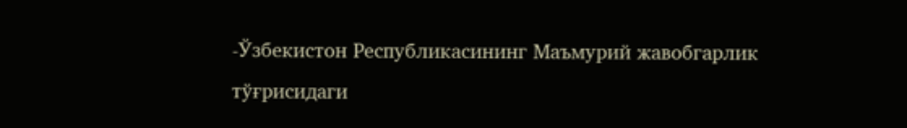-Ўзбекистон Республикасининг Маъмурий жавобгарлик тўғрисидаги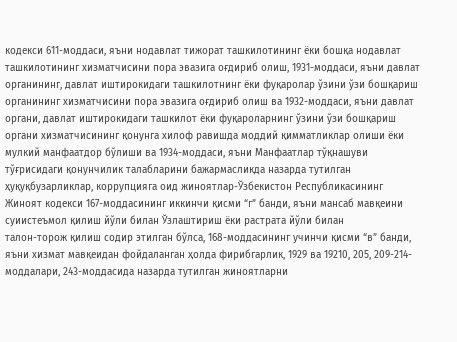кодекси 611-моддаси, яъни нодавлат тижорат ташкилотининг ёки бошқа нодавлат ташкилотининг хизматчисини пора эвазига оғдириб олиш, 1931-моддаси, яъни давлат органининг, давлат иштирокидаги ташкилотнинг ёки фуқаролар ўзини ўзи бошқариш органининг хизматчисини пора эвазига оғдириб олиш ва 1932-моддаси, яъни давлат органи, давлат иштирокидаги ташкилот ёки фуқароларнинг ўзини ўзи бошқариш органи хизматчисининг қонунга хилоф равишда моддий қимматликлар олиши ёки мулкий манфаатдор бўлиши ва 1934-моддаси, яъни Манфаатлар тўқнашуви тўғрисидаги қонунчилик талабларини бажармасликда назарда тутилган ҳуқуқбузарликлар, коррупцияга оид жиноятлар-Ўзбекистон Республикасининг Жиноят кодекси 167-моддасининг иккинчи қисми “г” банди, яъни мансаб мавқеини суиистеъмол қилиш йўли билан Ўзлаштириш ёки растрата йўли билан
талон-торож қилиш содир этилган бўлса, 168-моддасининг учинчи қисми “в” банди, яъни хизмат мавқеидан фойдаланган ҳолда фирибгарлик, 1929 ва 19210, 205, 209-214-моддалари, 243-моддасида назарда тутилган жиноятларни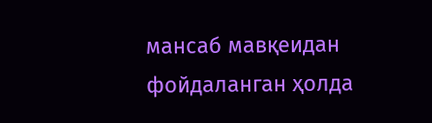мансаб мавқеидан фойдаланган ҳолда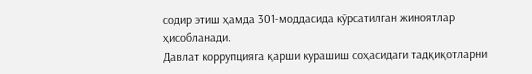содир этиш ҳамда 301-моддасида кўрсатилган жиноятлар ҳисобланади.
Давлат коррупцияга қарши курашиш соҳасидаги тадқиқотларни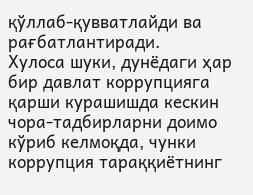қўллаб-қувватлайди ва рағбатлантиради.
Хулоса шуки, дунёдаги ҳар бир давлат коррупцияга қарши курашишда кескин чора-тадбирларни доимо кўриб келмоқда, чунки коррупция тараққиётнинг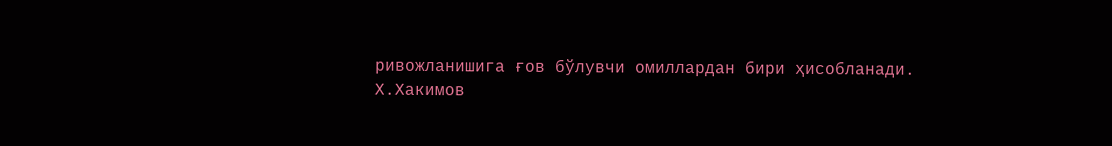ривожланишига ғов бўлувчи омиллардан бири ҳисобланади.
Х.Хакимов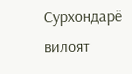Сурхондарё вилоят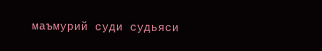маъмурий суди судьяси